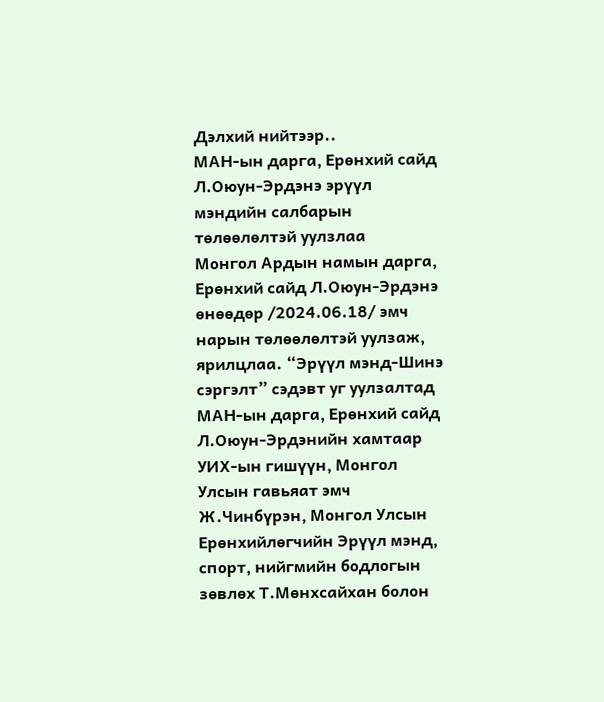Дэлхий нийтээр..
МАН-ын дарга, Ерөнхий сайд Л.Оюун-Эрдэнэ эрүүл мэндийн салбарын төлөөлөлтэй уулзлаа
Монгол Ардын намын дарга, Ерөнхий сайд Л.Оюун-Эрдэнэ өнөөдөр /2024.06.18/ эмч нарын төлөөлөлтэй уулзаж, ярилцлаа. “Эрүүл мэнд-Шинэ сэргэлт” сэдэвт уг уулзалтад МАН-ын дарга, Ерөнхий сайд Л.Оюун-Эрдэнийн хамтаар УИХ-ын гишүүн, Монгол Улсын гавьяат эмч Ж.Чинбүрэн, Монгол Улсын Ерөнхийлөгчийн Эрүүл мэнд, спорт, нийгмийн бодлогын зөвлөх Т.Мөнхсайхан болон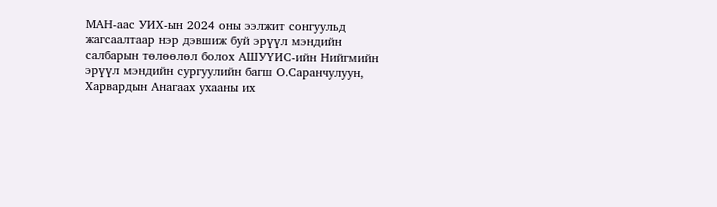МАН-аас УИХ-ын 2024 оны ээлжит сонгуульд жагсаалтаар нэр дэвшиж буй эрүүл мэндийн салбарын төлөөлөл болох АШУҮИС-ийн Нийгмийн эрүүл мэндийн сургуулийн багш О.Саранчулуун, Харвардын Анагаах ухааны их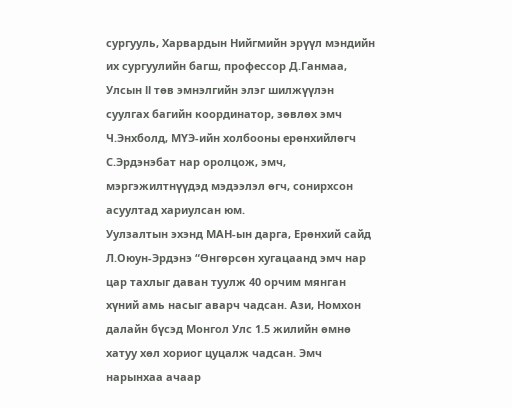сургууль, Харвардын Нийгмийн эрүүл мэндийн их сургуулийн багш, профессор Д.Ганмаа, Улсын ll төв эмнэлгийн элэг шилжүүлэн суулгах багийн координатор, зөвлөх эмч Ч.Энхболд, МҮЭ-ийн холбооны ерөнхийлөгч С.Эрдэнэбат нар оролцож, эмч, мэргэжилтнүүдэд мэдээлэл өгч, сонирхсон асуултад хариулсан юм.
Уулзалтын эхэнд МАН-ын дарга, Ерөнхий сайд Л.Оюун-Эрдэнэ “Өнгөрсөн хугацаанд эмч нар цар тахлыг даван туулж 40 орчим мянган хүний амь насыг аварч чадсан. Ази, Номхон далайн бүсэд Монгол Улс 1.5 жилийн өмнө хатуу хөл хориог цуцалж чадсан. Эмч нарынхаа ачаар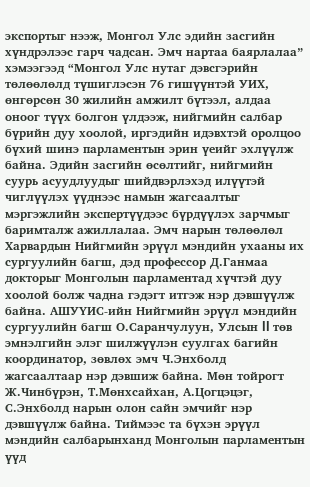экспортыг нээж, Монгол Улс эдийн засгийн хүндрэлээс гарч чадсан. Эмч нартаа баярлалаа” хэмээгээд “Монгол Улс нутаг дэвсгэрийн төлөөлөлд түшиглэсэн 76 гишүүнтэй УИХ, өнгөрсөн 30 жилийн амжилт бүтээл, алдаа оноог түүх болгон үлдээж, нийгмийн салбар бүрийн дуу хоолой, иргэдийн идэвхтэй оролцоо бүхий шинэ парламентын эрин үеийг эхлүүлж байна. Эдийн засгийн өсөлтийг, нийгмийн суурь асуудлуудыг шийдвэрлэхэд илүүтэй чиглүүлэх үүднээс намын жагсаалтыг мэргэжлийн экспертүүдээс бүрдүүлэх зарчмыг баримталж ажиллалаа. Эмч нарын төлөөлөл Харвардын Нийгмийн эрүүл мэндийн ухааны их сургуулийн багш, дэд профессор Д.Ганмаа докторыг Монголын парламентад хүчтэй дуу хоолой болж чадна гэдэгт итгэж нэр дэвшүүлж байна. АШУҮИС-ийн Нийгмийн эрүүл мэндийн сургуулийн багш О.Саранчулуун, Улсын ll төв эмнэлгийн элэг шилжүүлэн суулгах багийн координатор, зөвлөх эмч Ч.Энхболд жагсаалтаар нэр дэвшиж байна. Мөн тойрогт Ж.Чинбүрэн, Т.Мөнхсайхан, А.Цогцэцэг, С.Энхболд нарын олон сайн эмчийг нэр дэвшүүлж байна. Тиймээс та бүхэн эрүүл мэндийн салбарынханд Монголын парламентын үүд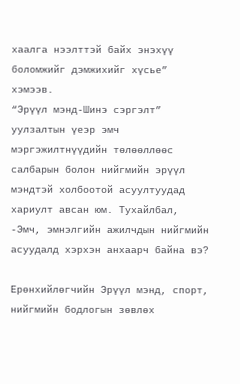хаалга нээлттэй байх энэхүү боломжийг дэмжихийг хүсье” хэмээв.
“Эрүүл мэнд-Шинэ сэргэлт” уулзалтын үеэр эмч мэргэжилтнүүдийн төлөөллөөс салбарын болон нийгмийн эрүүл мэндтэй холбоотой асуултуудад хариулт авсан юм. Тухайлбал,
-Эмч, эмнэлгийн ажилчдын нийгмийн асуудалд хэрхэн анхаарч байна вэ?

Ерөнхийлөгчийн Эрүүл мэнд, спорт, нийгмийн бодлогын зөвлөх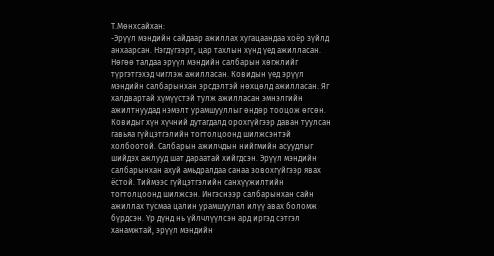Т.Мөнхсайхан:
-Эрүүл мэндийн сайдаар ажиллах хугацаандаа хоёр зүйлд анхаарсан. Нэгдүгээрт, цар тахлын хүнд үед ажилласан. Нөгөө талдаа эрүүл мэндийн салбарын хөгжлийг түргэтгэхэд чиглэж ажилласан. Ковидын үед эрүүл мэндийн салбарынхан эрсдэлтэй нөхцөлд ажилласан. Яг халдвартай хүмүүстэй тулж ажилласан эмнэлгийн ажилтнуудад нэмэлт урамшууллыг өндөр тооцож өгсөн. Ковидыг хүн хүчний дутагдалд орохгүйгээр даван туулсан гавьяа гүйцэтгэлийн тогтолцоонд шилжсэнтэй холбоотой. Салбарын ажилчдын нийгмийн асуудлыг шийдэх ажлууд шат дараатай хийгдсэн. Эрүүл мэндийн салбарынхан ахуй амьдралдаа санаа зовохгүйгээр явах ёстой. Тиймээс гүйцэтгэлийн санхүүжилтийн тогтолцоонд шилжсэн. Ингэснээр салбарынхан сайн ажиллах тусмаа цалин урамшуулал илүү авах боломж бүрдсэн. Үр дүнд нь үйлчлүүлсэн ард иргэд сэтгэл ханамжтай, эрүүл мэндийн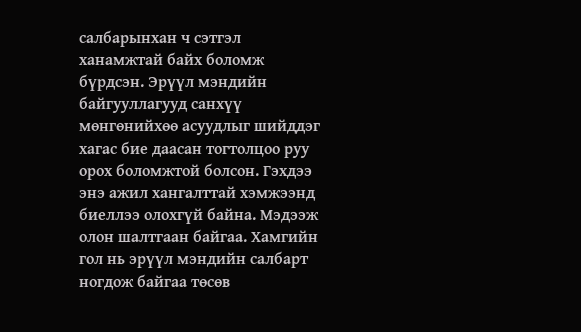салбарынхан ч сэтгэл ханамжтай байх боломж бүрдсэн. Эрүүл мэндийн байгууллагууд санхүү мөнгөнийхөө асуудлыг шийддэг хагас бие даасан тогтолцоо руу орох боломжтой болсон. Гэхдээ энэ ажил хангалттай хэмжээнд биеллээ олохгүй байна. Мэдээж олон шалтгаан байгаа. Хамгийн гол нь эрүүл мэндийн салбарт ногдож байгаа төсөв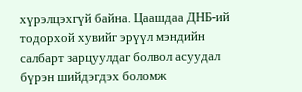хүрэлцэхгүй байна. Цаашдаа ДНБ-ий тодорхой хувийг эрүүл мэндийн салбарт зарцуулдаг болвол асуудал бүрэн шийдэгдэх боломж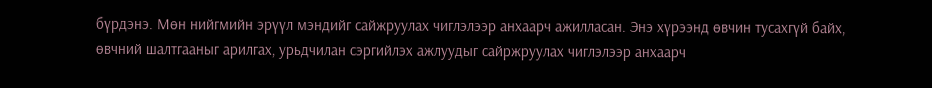бүрдэнэ. Мөн нийгмийн эрүүл мэндийг сайжруулах чиглэлээр анхаарч ажилласан. Энэ хүрээнд өвчин тусахгүй байх, өвчний шалтгааныг арилгах, урьдчилан сэргийлэх ажлуудыг сайржруулах чиглэлээр анхаарч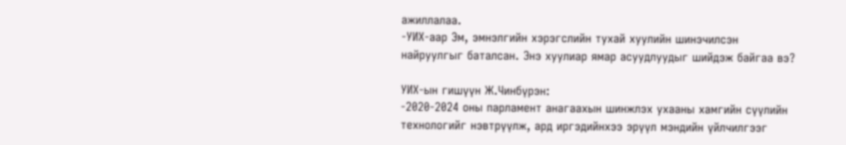ажиллалаа.
-УИХ-аар Эм, эмнэлгийн хэрэгслийн тухай хуулийн шинэчилсэн найруулгыг баталсан. Энэ хуулиар ямар асуудлуудыг шийдэж байгаа вэ?

УИХ-ын гишүүн Ж.Чинбүрэн:
-2020-2024 оны парламент анагаахын шинжлэх ухааны хамгийн сүүлийн технологийг нэвтрүүлж, ард иргэдийнхээ эрүүл мэндийн үйлчилгээг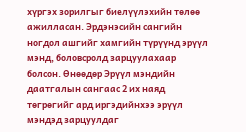хүргэх зорилгыг биелүүлэхийн төлөө ажилласан. Эрдэнэсийн сангийн ногдол ашгийг хамгийн түрүүнд эрүүл мэнд, боловсролд зарцуулахаар болсон. Өнөөдөр Эрүүл мэндийн даатгалын сангаас 2 их наяд төгрөгийг ард иргэдийнхээ эрүүл мэндэд зарцуулдаг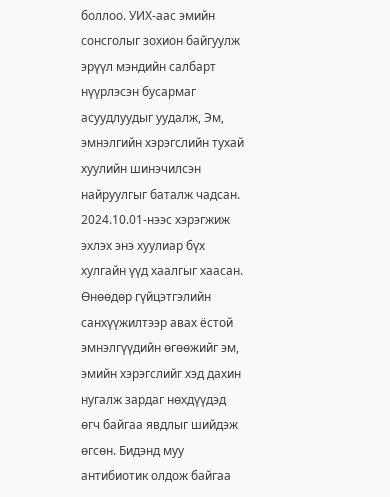боллоо. УИХ-аас эмийн сонсголыг зохион байгуулж эрүүл мэндийн салбарт нүүрлэсэн бусармаг асуудлуудыг уудалж, Эм, эмнэлгийн хэрэгслийн тухай хуулийн шинэчилсэн найруулгыг баталж чадсан. 2024.10.01-нээс хэрэгжиж эхлэх энэ хуулиар бүх хулгайн үүд хаалгыг хаасан. Өнөөдөр гүйцэтгэлийн санхүүжилтээр авах ёстой эмнэлгүүдийн өгөөжийг эм, эмийн хэрэгслийг хэд дахин нугалж зардаг нөхдүүдэд өгч байгаа явдлыг шийдэж өгсөн. Бидэнд муу антибиотик олдож байгаа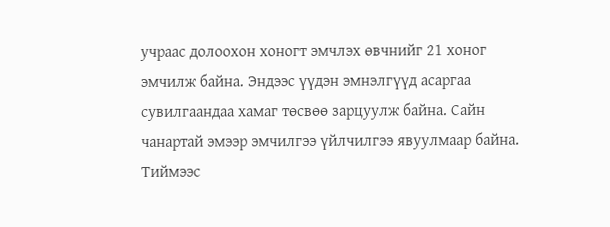учраас долоохон хоногт эмчлэх өвчнийг 21 хоног эмчилж байна. Эндээс үүдэн эмнэлгүүд асаргаа сувилгаандаа хамаг төсвөө зарцуулж байна. Сайн чанартай эмээр эмчилгээ үйлчилгээ явуулмаар байна. Тиймээс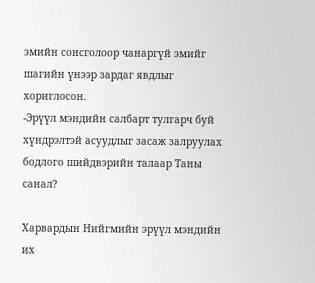эмийн сонсголоор чанаргүй эмийг шагийн үнээр зардаг явдлыг хориглосон.
-Эрүүл мэндийн салбарт тулгарч буй хүндрэлтэй асуудлыг засаж залруулах бодлого шийдвэрийн талаар Таны санал?

Харвардын Нийгмийн эрүүл мэндийн их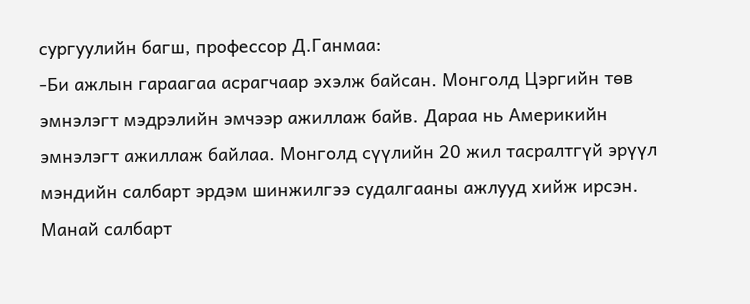сургуулийн багш, профессор Д.Ганмаа:
-Би ажлын гараагаа асрагчаар эхэлж байсан. Монголд Цэргийн төв эмнэлэгт мэдрэлийн эмчээр ажиллаж байв. Дараа нь Америкийн эмнэлэгт ажиллаж байлаа. Монголд сүүлийн 20 жил тасралтгүй эрүүл мэндийн салбарт эрдэм шинжилгээ судалгааны ажлууд хийж ирсэн. Манай салбарт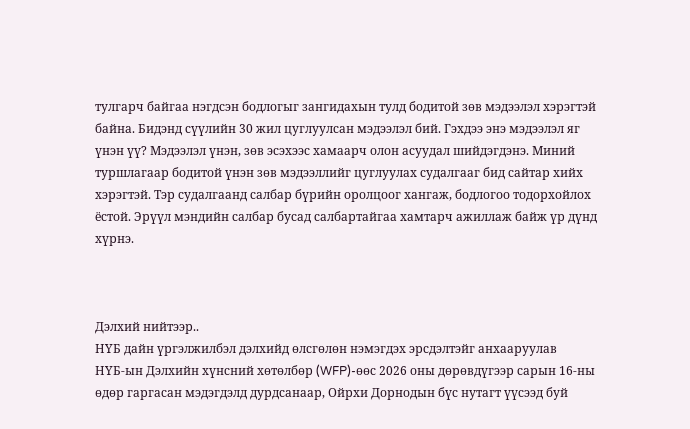тулгарч байгаа нэгдсэн бодлогыг зангидахын тулд бодитой зөв мэдээлэл хэрэгтэй байна. Бидэнд сүүлийн 30 жил цуглуулсан мэдээлэл бий. Гэхдээ энэ мэдээлэл яг үнэн үү? Мэдээлэл үнэн, зөв эсэхээс хамаарч олон асуудал шийдэгдэнэ. Миний туршлагаар бодитой үнэн зөв мэдээллийг цуглуулах судалгааг бид сайтар хийх хэрэгтэй. Тэр судалгаанд салбар бүрийн оролцоог хангаж, бодлогоо тодорхойлох ёстой. Эрүүл мэндийн салбар бусад салбартайгаа хамтарч ажиллаж байж үр дүнд хүрнэ.



Дэлхий нийтээр..
НҮБ дайн үргэлжилбэл дэлхийд өлсгөлөн нэмэгдэх эрсдэлтэйг анхааруулав
НҮБ-ын Дэлхийн хүнсний хөтөлбөр (WFP)-өөс 2026 оны дөрөвдүгээр сарын 16-ны өдөр гаргасан мэдэгдэлд дурдсанаар, Ойрхи Дорнодын бүс нутагт үүсээд буй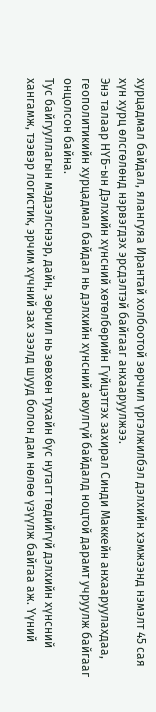хурцадмал байдал, ялангуяа Ирантай холбоотой зөрчил үргэлжилбэл дэлхийн хэмжээнд нэмэлт 45 сая хүн хурц өлсгөлөнд нэрвэгдэх эрсдэлтэй байгааг анхааруулжээ.
Энэ талаар НҮБ-ын Дэлхийн хүнсний хөтөлбөрийн Гүйцэтгэх захирал Синди Маккейн анхааруулахдаа, геополитикийн хурцадмал байдал нь дэлхийн хүнсний аюулгүй байдалд ноцтой дарамт учруулж байгааг онцолсон байна.
Тус байгууллагын мэдээлснээр, дайн, зөрчил нь зөвхөн тухайн бүс нутагт төдийгүй дэлхийн хүнсний хангамж, тээвэр логистик, эрчим хүчний зах зээлд шууд болон дам нөлөө үзүүлж байгаа аж. Үүний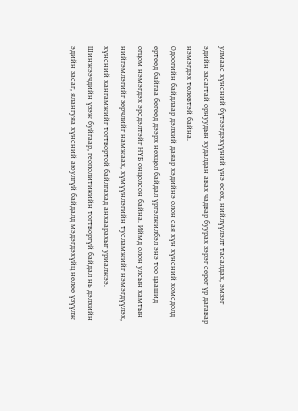улмаас хүнсний бүтээгдэхүүний үнэ өсөх, нийлүүлэлт тасалдах, эмзэг эдийн засагтай орнуудын худалдан авах чадвар буурах зэрэг сөрөг үр дагавар нэмэгдэх төлөвтэй байна.
Одоогийн байдлаар дэлхий даяар хэдийнэ олон сая хүн хүнсний хомсдолд өртөөд байгаа бөгөөд дээрх нөхцөл байдал үргэлжилбэл энэ тоо цаашид огцом нэмэгдэх эрсдэлтэйг НҮБ онцолсон байна. Иймд олон улсын хамтын нийгэмлэгийг зөрчлийг намжаах, хүмүүнлэгийн тусламжийг нэмэгдүүлэх, хүнсний хангамжийг тогтвортой байлгахад анхаарахыг уриалжээ.
Шинжээчдийн үзэж буйгаар, геополитикийн тогтворгүй байдал нь дэлхийн эдийн засаг, ялангуяа хүнсний аюулгүй байдалд мэдэгдэхүйц нөлөө үзүүлж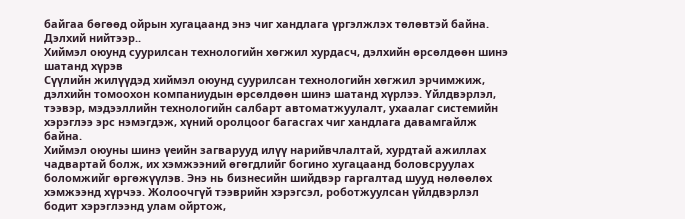байгаа бөгөөд ойрын хугацаанд энэ чиг хандлага үргэлжлэх төлөвтэй байна.
Дэлхий нийтээр..
Хиймэл оюунд суурилсан технологийн хөгжил хурдасч, дэлхийн өрсөлдөөн шинэ шатанд хүрэв
Сүүлийн жилүүдэд хиймэл оюунд суурилсан технологийн хөгжил эрчимжиж, дэлхийн томоохон компаниудын өрсөлдөөн шинэ шатанд хүрлээ. Үйлдвэрлэл, тээвэр, мэдээллийн технологийн салбарт автоматжуулалт, ухаалаг системийн хэрэглээ эрс нэмэгдэж, хүний оролцоог багасгах чиг хандлага давамгайлж байна.
Хиймэл оюуны шинэ үеийн загварууд илүү нарийвчлалтай, хурдтай ажиллах чадвартай болж, их хэмжээний өгөгдлийг богино хугацаанд боловсруулах боломжийг өргөжүүлэв. Энэ нь бизнесийн шийдвэр гаргалтад шууд нөлөөлөх хэмжээнд хүрчээ. Жолоочгүй тээврийн хэрэгсэл, роботжуулсан үйлдвэрлэл бодит хэрэглээнд улам ойртож,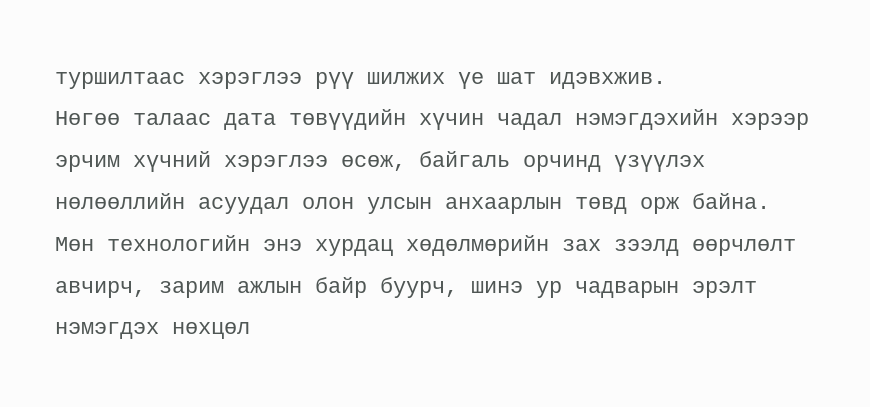туршилтаас хэрэглээ рүү шилжих үе шат идэвхжив.
Нөгөө талаас дата төвүүдийн хүчин чадал нэмэгдэхийн хэрээр эрчим хүчний хэрэглээ өсөж, байгаль орчинд үзүүлэх нөлөөллийн асуудал олон улсын анхаарлын төвд орж байна.
Мөн технологийн энэ хурдац хөдөлмөрийн зах зээлд өөрчлөлт авчирч, зарим ажлын байр буурч, шинэ ур чадварын эрэлт нэмэгдэх нөхцөл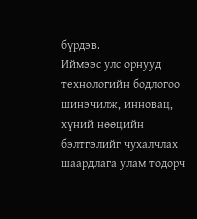бүрдэв.
Иймээс улс орнууд технологийн бодлогоо шинэчилж, инновац, хүний нөөцийн бэлтгэлийг чухалчлах шаардлага улам тодорч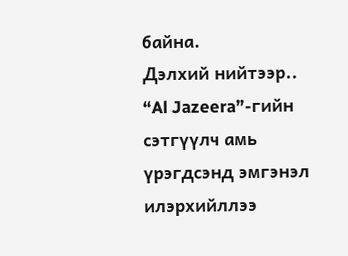байна.
Дэлхий нийтээр..
“Al Jazeera”-гийн сэтгүүлч амь үрэгдсэнд эмгэнэл илэрхийллээ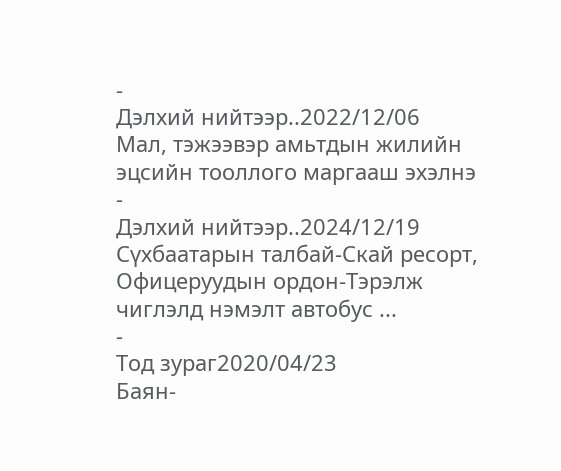-
Дэлхий нийтээр..2022/12/06
Мал, тэжээвэр амьтдын жилийн эцсийн тооллого маргааш эхэлнэ
-
Дэлхий нийтээр..2024/12/19
Сүхбаатарын талбай-Скай ресорт, Офицеруудын ордон-Тэрэлж чиглэлд нэмэлт автобус ...
-
Тод зураг2020/04/23
Баян-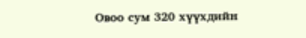Овоо сум 320 хүүхдийн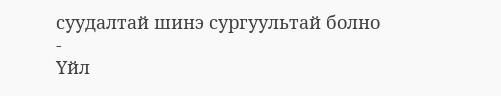суудалтай шинэ сургуультай болно
-
Үйл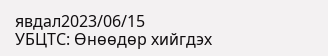явдал2023/06/15
УБЦТС: Өнөөдөр хийгдэх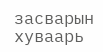засварын хуваарь